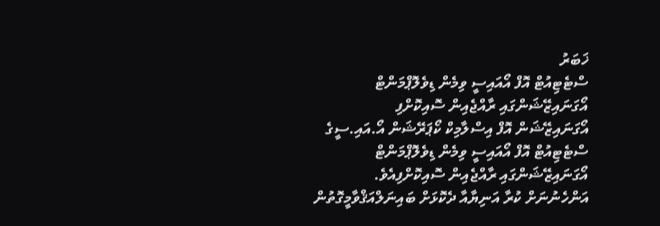ޚަބަރު
ސްޓެޓިއުޓް އޮފް އޯއައިސީ ވިމެން ޑިވެލޮޕްމަންޓް އޯގަނައިޒޭޝަންގައި ރާއްޖެއިން ސޮއިކޮށްފި
އޯގަނައިޒޭޝަން އޮފް އިސްލާމިކް ކޯޕަރޭޝަން އޯ.އައި.ސީގެ ސްޓެޓިއުޓް އޮފް އޯއައިސީ ވިމެން ޑިވެލޮޕްމަންޓް އޯގަނައިޒޭޝަންގައި ރާއްޖެއިން ސޮއިކޮށްފިއެވެ.
އަންހެނުނަށް ކުރާ އަނިޔާއާ ދެކޮޅަށް ބައިނަލްއަޤްވާމީގޮތުން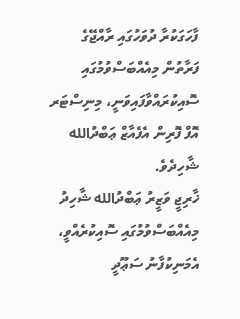ފާހަގަކުރާ ދުވަހުގައި ރާއްޖޭގެ ފަރާތުން މިއެއްބަސްވުމުގައި ސޮއިކުރައްވާފައިވަނީ، މިނިސްޓަރ އޮފް ފޮރިން އެފެއާޒް ޢަބްދުالله ޝާހިދެވެ.
ޚާރިޖީ ވަޒީރު ޢަބްދުالله ޝާހިދު މިއެއްބަސްވުމުގައި ސޮއިކުރެއްވީ، އެމަނިކުފާނު ސަޢޫދީ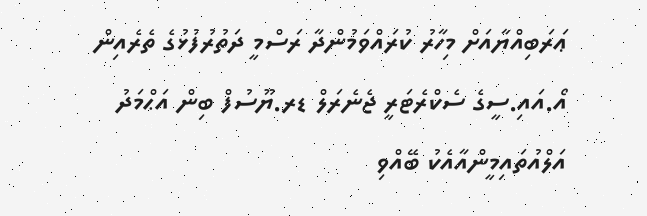ޢަރަބިއްޔާއަށް މިހާރު ކުރައްވަމުންދާ ރަސްމީ ދަތުރުފުޅުގެ ތެރެއިން އޯ.އައި.ސީގެ ސެކްރެޓަރީ ޖެނެރަލް ޑރ.ޔޫސުފް ބިން އަޙްމަދު އަލްއުތައިމީންއާއެކު ބޭއްވި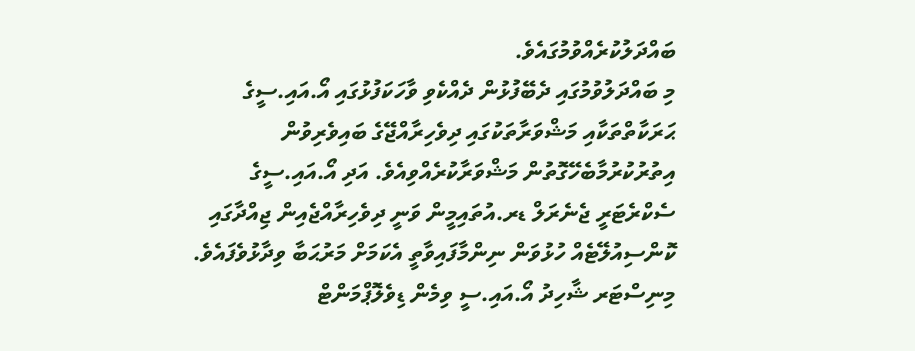ބައްދަލުކުރެއްވުމުގައެވެ.
މި ބައްދަލުވުމުގައި ދެބޭފުޅުން ދެއްކެވި ވާހަކަފުޅުގައި އޯ.އައި.ސީގެ ޙަރަކާތްތަކާއި މަޝްވަރާތަކުގައި ދިވެހިރާއްޖޭގެ ބައިވެރިވުން އިތުރުކުރުމާބެހޭގޮތުން މަޝްވަރާކުރެއްވިއެވެ. އަދި އޯ.އައި.ސީގެ ސެކްރެޓަރީ ޖެނެރަލް ޑރ.އުތައިމީން ވަނީ ދިވެހިރާއްޖެއިން ޖިއްދާގައި ކޮންސިއުލޭޓެއް ހުޅުވަން ނިންމާފައިވާތީ އެކަމަށް މަރުޙަބާ ވިދާޅުވެފައެވެ.
މިނިސްޓަރ ޝާހިދު އޯ.އައި.ސީ ވިމެން ޑިވެލޮޕްމަންޓް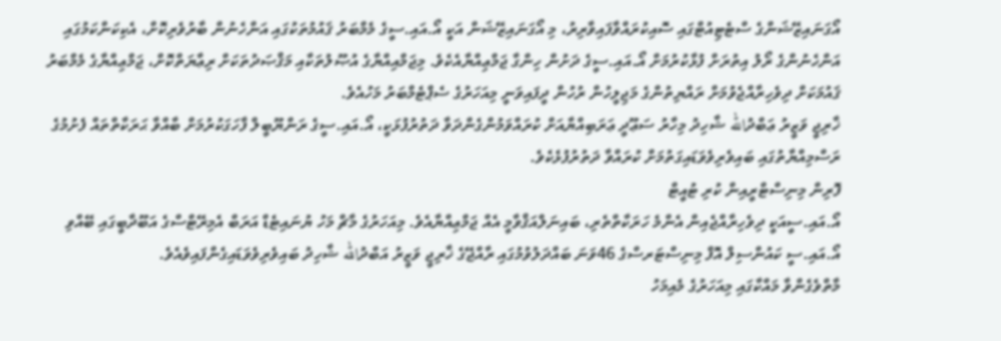އޯގަނައިޒޭޝަންގެ ސްޓެޓިއުޓްގައި ސޮއިކުރައްވާފައިވާރިރު، މި އޯގަނައިޒޭޝަން އަކީ އޯ.އައި.ސީގެ މެމްބަރު ޤައުމުތަކުގައި އަންހެނުން ބާރުވެރިކޮށް، އެކިކަންކަމުގައި އަންހެނުންގެ ރޯލު އިތުރަށް ފުޅާކުރުމަށް އޯ.އައި.ސީގެ ދަށުން ހިންގާ ޖަމްޢިއްޔާއެކެވެ. މިޖަމްއިއްޔާގެ އުޞޫލުތަކާއި މަޤްޞަދުތަކަށް ރިޢާޔަތްކޮށް، ޖަމްޢިއްޔާގެ މެމްބަރު ޤައުމަކަށް ދިވެހިރާއްޖެވުމަށް ރައްޔިތުންގެ މަޖިލީހުން ރުހުން ދީފައިވަނީ މިއަހަރުގެ ސެޕްޓެމްބަރު މަހުއެވެ.
ޚާރިޖީ ވަޒީރު ޢަބްދުالله ޝާހިދު މިހާރު ސަޢޫދީ ޢަރަބިއްޔާއަށް ކުރައްވަމުންގެންދަވާ ދަތުރުފުޅަކީ، އޯ.އައި.ސީގެ ރަންޔޫބީލް ފާހަގަކުރުމަށް ބާއްވާ ޙަރަކާތްތައް ފެށުމުގެ ރަސްމިއްޔާތުގައި ބައިވެރިވެވަޑައިގަތުމަށް ކުރައްވާ ދަތުރުފުޅެކެވެ.
ފޮރިން މިނިސްޓްރީއިން ކުރި ޓުއީޓް
އޯ.އައި.ސީއަކީ ދިވެހިރާއްޖެއިން އެންމެ ހަރަކާތްތެރި، ބައިނަލްއަޤްވާމީ އެއް ޖަމްޢިއްޔާއެވެ. މިއަހަރުގެ މާޗް މަހު ޔުނައިޓެޑް އަރަބް އެމިރޭޓްސްގެ އަބޫދާބީގައި ބޭއްވި އޯ.އައި.ސީ ކައުންސިލް އޮފް މިނިސްޓަރސްގެ 46ވަނަ ބައްދަލުވުމުގައި ރާއްޖޭގެ ޚާރިޖީ ވަޒީރު އަބްދުالله ޝާހިދު ބައިވެރިވެވަޑައިގެންފައިވެއެވެ.
މާތްވެގެންވާ މައްކާގައި މިއަހަރުގެ މެއިމަހު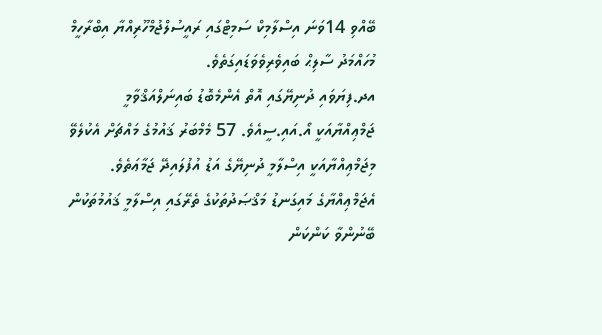ބޭއްވި 14ވަނަ އިސްލާމިކް ސަމިޓްގައި ރައީސުލްޖުމްހޫރިއްޔާ އިބްރާހީމް މުހައްމަދު ސާލިޙް ބައިވެރިވެވަޑައިގަތެވެ.
އދ.ފިޔަވައި ދުނިޔޭގައި އޮތް އެންމެބޮޑު ބައިނަލްއަޤްވާމީ ޖަމްޢިއްޔާއަކީ އޯ.އައި.ސީއެވެ. 57 މެމްބަރު ޤައުމުގެ މައްޗަށް އެކުލެވޭ މިޖަމްޢިއްޔާއަކީ އިސްލާމީ ދުނިޔޭގެ އަޑު އުފުލައިދޭ ޖަމާޢަތެވެ. އެޖަމްޢިއްޔާގެ މައިގަނޑު މަޤްޞަދުތަކުގެ ތެރޭގައި އިސްލާމީ ޤައުމުތަކުން ބޭނުންވާ ކަންކަން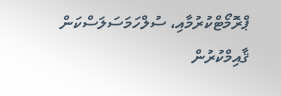ޕްރޮމޯޓްކުރުމާއި، ސުލްހަމަސަލަސްކަން ޤާއިމްކުރުން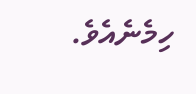ހިމެނެއެވެ.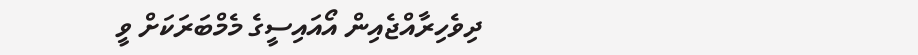ދިވެހިރާއްޖެއިން އޯއައިސީގެ މެމްބަރަކަށް ވީ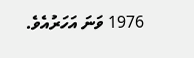1976 ވަނަ އަހަރުއެވެ.